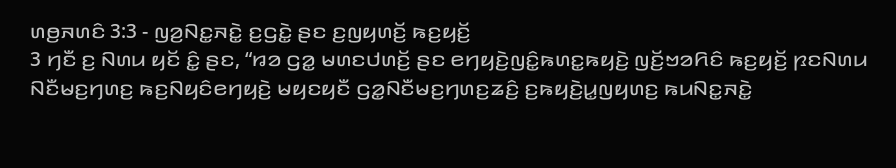ꤛꤥ꤬ꤏꤛꤢꤨ 3:3 - ꤜꤤ꤬ꤡꤢ꤭ꤏꤢꤧ꤭ ꤢ꤬ꤞꤢꤧ꤭ ꤔꤢ ꤢ꤬ꤜꤟꤛꤢꤩ꤬ ꤒꤢ꤬ꤟꤢꤩ꤬
3 ꤚꤢꤪ ꤢ꤬ ꤡꤛꤣ ꤟꤢꤩ ꤢꤨ꤭ ꤔꤢ, “ꤙꤤ ꤞꤤ꤭ ꤗꤛꤢꤓꤛꤢꤩ꤬ ꤔꤢ ꤕꤚꤟꤢꤧ꤬ꤜꤢꤨ꤭ꤒꤛꤢ꤭ꤒꤟꤢꤧ꤬ ꤜꤢꤩ꤬ꤠꤤꤖꤢꤨ ꤒꤢ꤬ꤟꤢꤩ꤬ ꤐꤢꤡꤛꤣ ꤡꤢꤪꤗꤢ꤬ꤚꤛꤢ꤬ ꤒꤢ꤬ꤡꤟꤢꤨꤕꤚꤟꤢꤧ꤬ ꤗꤟꤢꤟꤢꤪ ꤞꤤ꤭ꤡꤢꤪꤗꤢ꤬ꤚꤛꤢ꤬ꤘꤢꤨ꤬ ꤢ꤬ꤒꤟꤢꤧ꤬ꤣ꤭ꤜꤟꤛꤢ꤬ ꤒꤣꤡꤢ꤭ꤏꤢꤧ꤭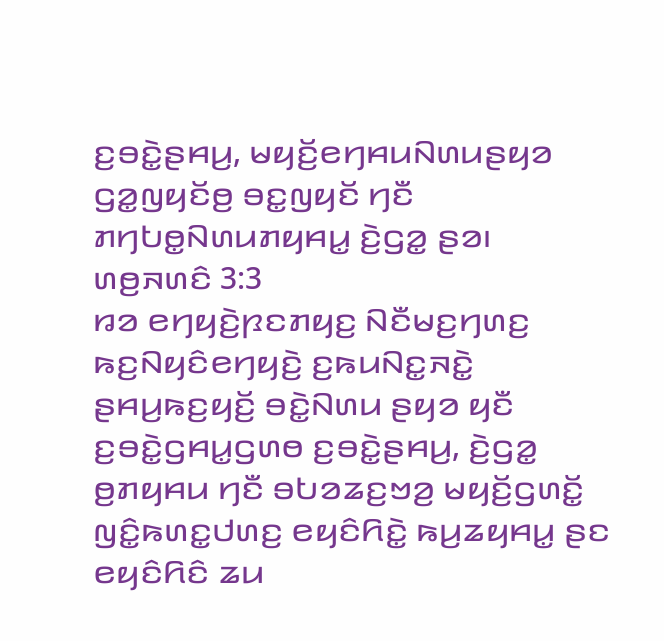ꤢ꤬ꤋꤢꤧ꤭ꤔꤌꤣ꤬, ꤗꤟꤢꤩ꤬ꤕꤚꤌꤣꤡꤛꤣꤔꤟꤤ ꤞꤤ꤭ꤜꤟꤢꤩꤥ꤬ ꤋꤢ꤭ꤜꤟꤢꤩ ꤚꤢꤪ ꤊꤚꤝꤥ꤭ꤡꤛꤣꤊꤟꤌꤣ꤭ ꤢꤧ꤬ꤞꤤ꤭ ꤔꤤ꤯
ꤛꤥ꤬ꤏꤛꤢꤨ 3:3
ꤙꤤ ꤕꤚꤟꤢꤧ꤬ꤐꤢꤊꤟꤢ꤬ ꤡꤢꤪꤗꤢ꤬ꤚꤛꤢ꤬ ꤒꤢ꤬ꤡꤟꤢꤨꤕꤚꤟꤢꤧ꤬ ꤢ꤬ꤒꤣꤡꤢ꤭ꤏꤢꤧ꤭ ꤔꤌꤣ꤬ꤒꤢ꤬ꤟꤢꤩ꤬ ꤋꤢꤧ꤭ꤡꤛꤣ ꤔꤟꤤ ꤟꤢꤪ ꤢ꤬ꤋꤢꤧ꤭ꤞꤌꤣ꤭ꤞꤛꤥ ꤢ꤬ꤋꤢꤧ꤭ꤔꤌꤣ꤬, ꤢꤧ꤬ꤞꤤ꤭ ꤥ꤬ꤊꤟꤌꤣ ꤚꤢꤪ ꤋꤝꤤꤘꤢ꤬ꤠꤤ꤬ ꤗꤟꤢꤩ꤬ꤞꤛꤢꤩ꤭ ꤜꤢꤨ꤭ꤒꤛꤢ꤭ꤓꤛꤢ꤬ ꤕꤟꤢꤨꤖꤢꤧ꤭ ꤒꤣ꤬ꤘꤟꤌꤣ꤭ ꤔꤢ ꤕꤟꤢꤨꤖꤢꤨ ꤘꤣ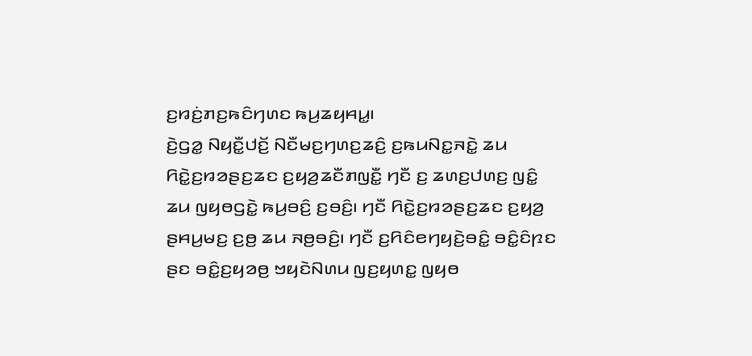ꤢ꤬ꤙꤢꤦ꤬ꤊꤢ꤬ꤒꤢꤨꤚꤛꤢ ꤒꤣ꤬ꤘꤟꤌꤣ꤭꤯
ꤢꤧ꤬ꤞꤤ꤭ ꤡꤟꤢꤪ꤭ꤓꤢꤩ꤬ ꤡꤢꤪꤗꤢ꤬ꤚꤛꤢ꤬ꤘꤢꤨ꤬ ꤢ꤬ꤒꤣꤡꤢ꤭ꤏꤢꤧ꤭ ꤘꤣ ꤖꤢꤧ꤭ꤢ꤬ꤙꤤꤔꤢ꤬ꤘꤢ ꤢ꤬ꤟꤤ꤬ꤘꤢꤪꤊꤜꤢꤪ꤭ ꤚꤢꤪ ꤢ꤬ ꤘꤛꤢ꤬ꤓꤛꤢ꤬ ꤜꤢꤨ꤭ ꤘꤣ ꤜꤟꤥꤞꤢꤧ꤭ ꤒꤣ꤬ꤋꤢꤨ꤬ ꤢ꤬ꤋꤢꤨ꤬꤯ ꤚꤢꤪ ꤖꤢꤧ꤭ꤢ꤬ꤙꤤꤔꤢ꤬ꤘꤢ ꤢ꤬ꤟꤤ꤬ ꤔꤌꤣ꤬ꤗꤢ꤬ ꤢ꤬ꤥ꤬ ꤘꤣ ꤏꤥ꤬ꤋꤢꤨ꤬꤯ ꤚꤢꤪ ꤢ꤬ꤖꤢꤨꤕꤚꤟꤢꤧ꤬ꤋꤢꤨ꤭ ꤋꤢꤨ꤭ꤢꤨꤐꤢ ꤔꤢ ꤋꤢꤨ꤭ꤢ꤬ꤟꤤꤥ꤬ ꤠꤟꤢꤧꤡꤛꤣ ꤜꤢ꤬ꤟꤛꤢ꤭ ꤜꤟꤥ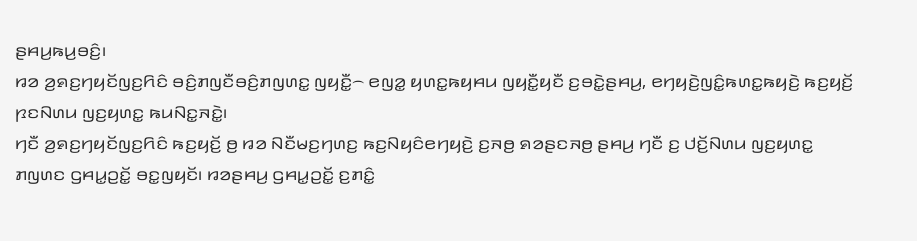ꤔꤌꤣ꤬ꤒꤣ꤬ꤋꤢꤨ꤬꤯
ꤙꤤ ꤤ꤬ꤎꤢ꤬ꤚꤟꤢꤩꤜꤢ꤬ꤖꤢꤨ ꤋꤢꤨ꤬ꤊꤜꤢꤪꤋꤢꤨ꤬ꤊꤜꤛꤢ꤭ ꤜꤟꤢꤪ꤭꤮ ꤕꤜꤤ꤭ ꤟꤛꤢ꤭ꤒꤟꤌꤣ ꤜꤟꤢꤪ꤭ꤟꤢꤪ ꤢ꤬ꤋꤢꤧ꤭ꤔꤌꤣ꤬, ꤕꤚꤟꤢꤧ꤬ꤜꤢꤨ꤭ꤒꤛꤢ꤭ꤒꤟꤢꤧ꤬ ꤒꤢ꤬ꤟꤢꤩ꤬ ꤐꤢꤡꤛꤣ ꤜꤢ꤬ꤟꤛꤢ꤭ ꤒꤣꤡꤢ꤭ꤏꤢꤧ꤭꤯
ꤚꤢꤪ ꤤ꤬ꤎꤢ꤬ꤚꤟꤢꤩꤜꤢ꤬ꤖꤢꤨ ꤒꤢ꤬ꤟꤢꤩ꤬ ꤥ꤬ ꤙꤤ ꤡꤢꤪꤗꤢ꤬ꤚꤛꤢ꤬ ꤒꤢ꤬ꤡꤟꤢꤨꤕꤚꤟꤢꤧ꤬ ꤢ꤬ꤏꤥ꤬ ꤎꤤꤔꤢꤏꤥ꤬ ꤔꤌꤣ꤬ ꤚꤢꤪ ꤢ꤬ ꤓꤢꤩ꤬ꤡꤛꤣ ꤜꤢ꤬ꤟꤛꤢ꤭ ꤊꤜꤛꤢ ꤞꤌꤣ꤭ꤑꤢꤩ꤭ ꤋꤢ꤭ꤜꤟꤢꤩ꤯ ꤙꤤꤔꤌꤣ꤬ ꤞꤌꤣ꤭ꤑꤢꤩ꤭ ꤢ꤬ꤊꤢꤨ꤭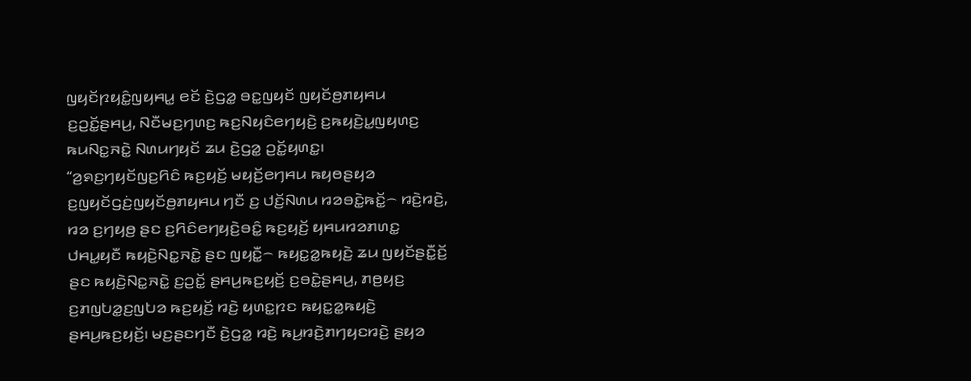ꤜꤟꤢꤩꤐꤟꤢꤨ꤭ꤜꤟꤌꤣ꤭ ꤕꤢꤩ ꤢꤧ꤬ꤞꤤ꤭ ꤋꤢ꤭ꤜꤟꤢꤩ ꤜꤟꤢꤩꤥ꤬ꤊꤟꤌꤣ ꤢ꤬ꤑꤢꤩ꤭ꤔꤌꤣ꤬, ꤡꤢꤪꤗꤢ꤬ꤚꤛꤢ꤬ ꤒꤢ꤬ꤡꤟꤢꤨꤕꤚꤟꤢꤧ꤬ ꤢ꤬ꤒꤟꤢꤧ꤬ꤣ꤭ꤜꤟꤛꤢ꤬ ꤒꤣꤡꤢ꤭ꤏꤢꤧ꤭ ꤡꤛꤣꤚꤟꤢꤩ ꤘꤣ ꤢꤧ꤬ꤞꤤ꤭ ꤑꤢꤩ꤭ꤟꤛꤢ꤭꤯
“ꤤ꤬ꤎꤢ꤬ꤚꤟꤢꤩꤜꤢ꤬ꤖꤢꤨ ꤒꤢ꤬ꤟꤢꤩ꤬ ꤗꤟꤢꤩ꤬ꤕꤚꤌꤣ ꤒꤟꤥꤔꤟꤤ ꤢ꤬ꤜꤟꤢꤩꤞꤢꤦ꤬ꤜꤟꤢꤩꤥ꤬ꤊꤟꤌꤣ ꤚꤢꤪ ꤢ꤬ ꤓꤢꤩ꤬ꤡꤛꤣ ꤙꤤꤋꤢꤧ꤭ꤒꤢꤩ꤭꤮ ꤙꤢꤧ꤬ꤙꤢꤧ꤬, ꤙꤤ ꤢ꤬ꤚꤟꤥ꤬ ꤔꤢ ꤢ꤬ꤖꤢꤨꤕꤚꤟꤢꤧ꤬ꤋꤢꤨ꤭ ꤒꤢ꤬ꤟꤢꤩ꤬ ꤟꤌꤣꤙꤤꤊꤛꤢ꤭ ꤓꤌꤣ꤭ꤟꤢꤪ ꤒꤟꤢꤧ꤬ꤡꤢ꤭ꤏꤢꤧ꤭ ꤔꤢ ꤜꤟꤢꤪ꤭꤮ ꤒꤟꤢ꤭ꤤ꤭ꤒꤟꤢꤧ꤬ ꤘꤣ ꤜꤟꤢꤩꤔꤢꤪ꤭ꤢꤩ꤬ ꤔꤢ ꤒꤟꤢꤧ꤬ꤡꤢ꤭ꤏꤢꤧ꤭ ꤢ꤬ꤑꤢꤩ꤭ ꤔꤌꤣ꤬ꤒꤢ꤬ꤟꤢꤩ꤬ ꤢ꤬ꤋꤢꤧ꤭ꤔꤌꤣ꤬, ꤊꤥ꤬ꤟꤢ꤬ ꤢ꤬ꤊꤜꤝꤤ꤭ꤢ꤬ꤜꤝꤤ ꤒꤢ꤬ꤟꤢꤩ꤬ ꤙꤢꤧ꤬ ꤟꤛꤢ꤭ꤐꤢ ꤒꤟꤢ꤭ꤤ꤭ꤒꤟꤢꤧ꤬ ꤔꤌꤣ꤬ꤒꤢ꤬ꤟꤢꤩ꤬꤯ ꤗꤢ꤬ꤔꤢꤚꤢꤪ ꤢꤧ꤬ꤞꤤ꤭ ꤙꤢꤧ꤬ ꤒꤣ꤬ꤙꤢꤧ꤬ꤊꤚꤟꤢꤙꤢꤧ꤬ ꤔꤟꤤ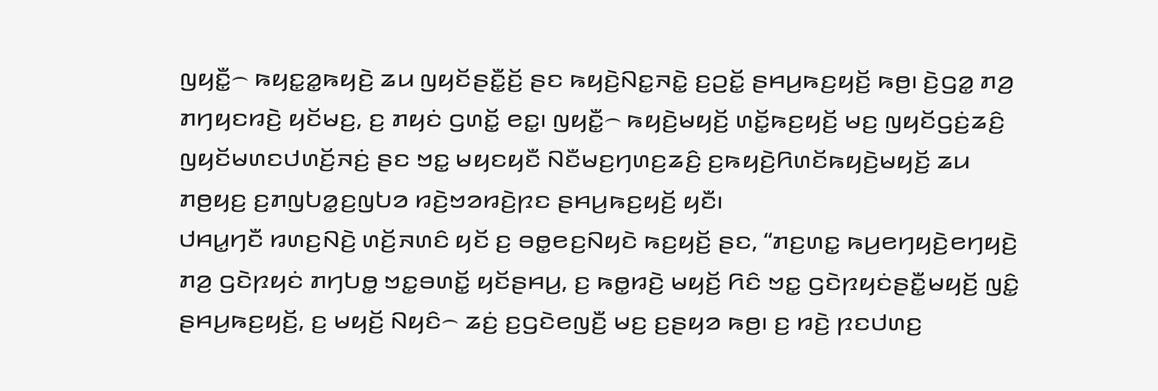ꤜꤟꤢꤪ꤭꤮ ꤒꤟꤢ꤭ꤤ꤭ꤒꤟꤢꤧ꤬ ꤘꤣ ꤜꤟꤢꤩꤔꤢꤪ꤭ꤢꤩ꤬ ꤔꤢ ꤒꤟꤢꤧ꤬ꤡꤢ꤭ꤏꤢꤧ꤭ ꤢ꤬ꤑꤢꤩ꤭ ꤔꤌꤣ꤬ꤒꤢ꤬ꤟꤢꤩ꤬ ꤒꤥ꤬꤯ ꤢꤧ꤬ꤞꤤ꤭ ꤊꤤ꤬ ꤊꤚꤟꤢꤙꤢꤧ꤬ ꤟꤢꤩꤗꤢ꤬, ꤢ꤬ ꤊꤟꤢꤦ ꤞꤛꤢꤩ꤭ ꤕꤢ꤭꤯ ꤜꤟꤢꤪ꤭꤮ ꤒꤟꤢꤧ꤬ꤗꤟꤢꤩ꤬ ꤛꤢꤩ꤭ꤒꤢ꤬ꤟꤢꤩ꤬ ꤗꤢ꤬ ꤜꤟꤢꤩꤞꤢꤦ꤬ꤘꤢꤨ꤬ ꤜꤟꤢꤩꤗꤛꤢꤓꤛꤢꤩ꤬ꤏꤢꤦ꤬ ꤔꤢ ꤠꤢ꤭ ꤗꤟꤢꤟꤢꤪ ꤡꤢꤪꤗꤢ꤬ꤚꤛꤢ꤬ꤘꤢꤨ꤬ ꤢ꤬ꤒꤟꤢꤧ꤬ꤖꤛꤢꤩꤒꤟꤢꤧ꤬ꤗꤟꤢꤩ꤬ ꤘꤣ ꤊꤥ꤬ꤟꤢ꤬ ꤢ꤬ꤊꤜꤝꤤ꤭ꤢ꤬ꤜꤝꤤ ꤙꤢꤧ꤬ꤠꤤꤙꤢꤧ꤬ꤐꤢ ꤔꤌꤣ꤬ꤒꤢ꤬ꤟꤢꤩ꤬ ꤟꤢꤪ꤯
ꤓꤌꤣ꤭ꤚꤢꤪ ꤙꤛꤢ꤬ꤡꤢꤧ꤬ ꤛꤢꤩ꤬ꤏꤛꤢꤨ ꤟꤢꤩ ꤢ꤬ ꤋꤥ꤭ꤕꤢ꤬ꤡꤟꤢꤧ ꤒꤢ꤬ꤟꤢꤩ꤬ ꤔꤢ, “ꤊꤢ꤬ꤛꤢ꤭ ꤒꤣ꤬ꤕꤚꤟꤢꤧ꤬ꤕꤚꤟꤢꤧ꤬ ꤊꤤ꤬ ꤞꤢꤧꤐꤟꤢꤦ ꤊꤚꤝꤥ꤭ ꤠꤢ꤭ꤋꤛꤢꤩ꤭ ꤟꤢꤩꤔꤌꤣ꤬, ꤢ꤬ ꤒꤥ꤭ꤙꤢꤧ꤬ ꤗꤟꤢꤩ꤬ ꤖꤢꤨ ꤠꤢ꤭ ꤞꤢꤧꤐꤟꤢꤦꤔꤢꤪ꤭ꤗꤟꤢꤩ꤬ ꤜꤢꤨ꤭ ꤔꤌꤣ꤬ꤒꤢ꤬ꤟꤢꤩ꤬, ꤢ꤬ ꤗꤟꤢꤩ꤬ ꤡꤟꤢꤨ꤮ ꤘꤢꤦ꤬ ꤢ꤬ꤞꤢꤧꤕꤜꤢꤪ꤬ ꤗꤢ꤬ ꤢ꤬ꤔꤟꤤ ꤒꤥ꤬꤯ ꤢ꤬ ꤙꤢꤧ꤬ ꤐꤢꤓꤛꤢ꤬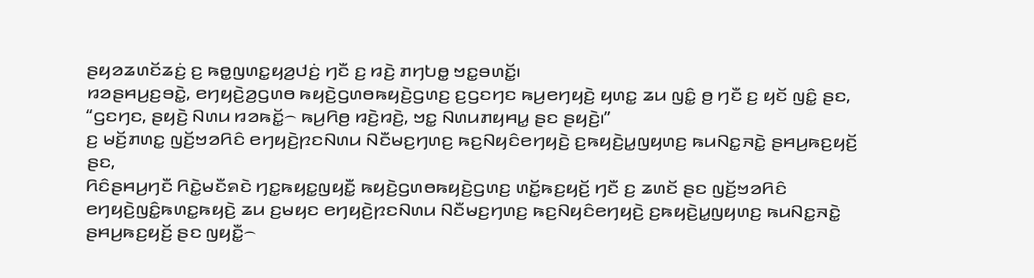ꤔꤟꤤꤘꤛꤢꤩꤘꤢꤦ꤬ ꤢ꤬ ꤒꤥ꤭ꤜꤛꤢ꤭ꤟꤤ꤬ꤓꤢꤦ꤬ ꤚꤢꤪ ꤢ꤬ ꤙꤢꤧ꤬ ꤊꤚꤝꤥ꤭ ꤠꤢ꤭ꤋꤛꤢꤩ꤭꤯
ꤙꤤꤔꤌꤣ꤬ꤢ꤬ꤋꤢꤧ꤭, ꤕꤚꤟꤢꤧ꤬ꤤ꤬ꤞꤛꤥ ꤒꤟꤢꤧ꤬ꤞꤛꤥꤒꤟꤢꤧ꤬ꤞꤛꤢ꤬ ꤢ꤬ꤞꤢꤚꤢ ꤒꤣ꤬ꤕꤚꤟꤢꤧ꤬ ꤟꤛꤢ꤭ ꤘꤣ ꤜꤢꤨ꤭ ꤥ꤬ ꤚꤢꤪ ꤢ꤬ ꤟꤢꤩ ꤜꤢꤨ꤭ ꤔꤢ, “ꤞꤢꤚꤢ, ꤔꤟꤢꤧ꤬ ꤡꤛꤣ ꤙꤤꤒꤢꤩ꤭꤮ ꤒꤣ꤬ꤖꤥ꤬ ꤙꤢꤧ꤬ꤙꤢꤧ꤬, ꤠꤢ꤭ ꤡꤛꤣꤊꤟꤌꤣ꤭ ꤔꤢ ꤔꤟꤢꤧ꤬꤯”
ꤢ꤬ ꤗꤢꤩ꤬ꤊꤛꤢ꤭ ꤜꤢꤩ꤬ꤠꤤꤖꤢꤨ ꤕꤚꤟꤢꤧ꤬ꤐꤢꤡꤛꤣ ꤡꤢꤪꤗꤢ꤬ꤚꤛꤢ꤬ ꤒꤢ꤬ꤡꤟꤢꤨꤕꤚꤟꤢꤧ꤬ ꤢ꤬ꤒꤟꤢꤧ꤬ꤣ꤭ꤜꤟꤛꤢ꤬ ꤒꤣꤡꤢ꤭ꤏꤢꤧ꤭ ꤔꤌꤣ꤬ꤒꤢ꤬ꤟꤢꤩ꤬ ꤔꤢ,
ꤖꤢꤨꤔꤌꤣ꤬ꤚꤢꤪ ꤖꤢꤧ꤭ꤗꤢꤪꤎꤢꤧ ꤚꤢ꤭ꤒꤟꤢ꤭ꤜꤟꤢꤪ꤭ ꤒꤟꤢꤧ꤬ꤞꤛꤥꤒꤟꤢꤧ꤬ꤞꤛꤢ꤬ ꤛꤢꤩ꤭ꤒꤢ꤬ꤟꤢꤩ꤬ ꤚꤢꤪ ꤢ꤬ ꤘꤛꤢꤩ ꤔꤢ ꤜꤢꤩ꤬ꤠꤤꤖꤢꤨ ꤕꤚꤟꤢꤧ꤬ꤜꤢꤨ꤭ꤒꤛꤢ꤭ꤒꤟꤢꤧ꤬ ꤘꤣ ꤢ꤬ꤗꤟꤢ ꤕꤚꤟꤢꤧ꤬ꤐꤢꤡꤛꤣ ꤡꤢꤪꤗꤢ꤬ꤚꤛꤢ꤬ ꤒꤢ꤬ꤡꤟꤢꤨꤕꤚꤟꤢꤧ꤬ ꤢ꤬ꤒꤟꤢꤧ꤬ꤣ꤭ꤜꤟꤛꤢ꤬ ꤒꤣꤡꤢ꤭ꤏꤢꤧ꤭ ꤔꤌꤣ꤬ꤒꤢ꤬ꤟꤢꤩ꤬ ꤔꤢ ꤜꤟꤢꤪ꤭꤮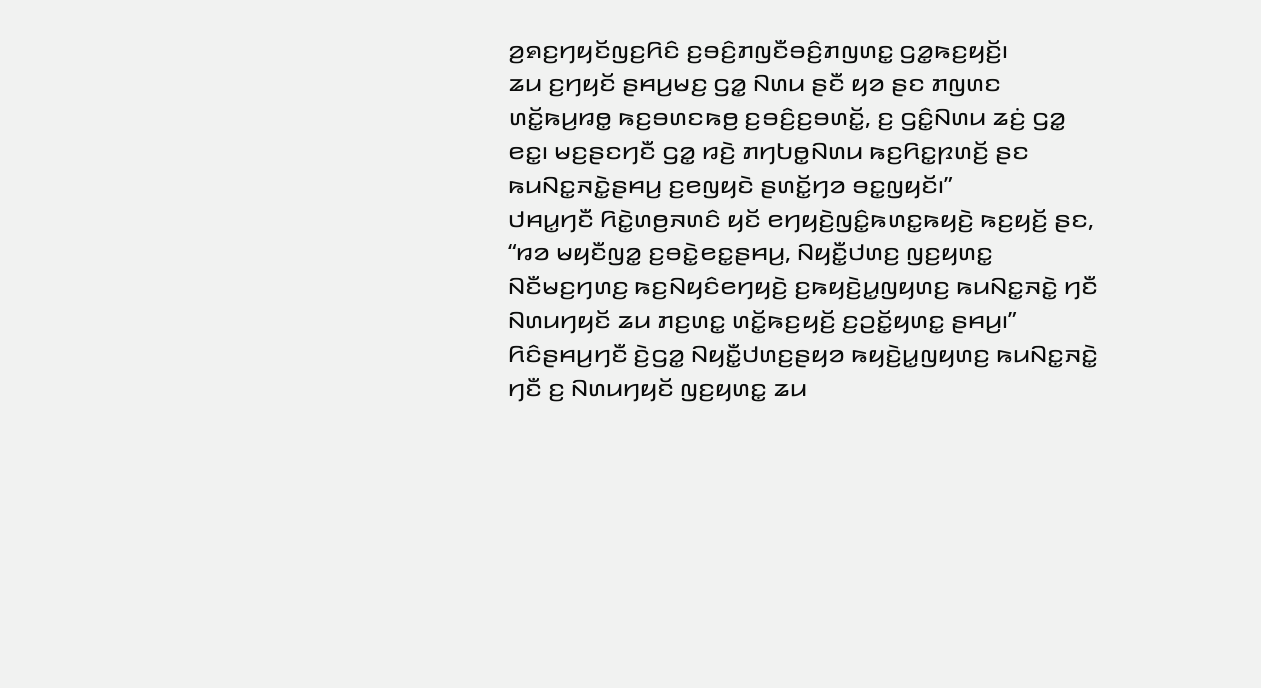ꤤ꤬ꤎꤢ꤬ꤚꤟꤢꤩꤜꤢ꤬ꤖꤢꤨ ꤢ꤬ꤋꤢꤨ꤬ꤊꤜꤢꤪꤋꤢꤨ꤬ꤊꤜꤛꤢ꤭ ꤞꤤ꤭ꤒꤢ꤬ꤟꤢꤩ꤬꤯
ꤘꤣ ꤢ꤬ꤚꤟꤢꤩ ꤔꤌꤣ꤬ꤗꤢ꤬ ꤞꤤ꤭ ꤡꤛꤣ ꤔꤢꤪ ꤟꤤ ꤔꤢ ꤊꤜꤛꤢ ꤛꤢꤩ꤭ꤒꤣ꤬ꤙꤥ꤭ ꤒꤢ꤬ꤋꤛꤢꤒꤥ꤬ ꤢ꤬ꤋꤢꤨ꤬ꤢ꤬ꤋꤛꤢꤩ꤭, ꤢ꤬ ꤞꤢꤨ꤭ꤡꤛꤣ ꤘꤢꤦ꤬ ꤞꤤ꤭ ꤕꤢ꤭꤯ ꤗꤢ꤬ꤔꤢꤚꤢꤪ ꤞꤤ꤭ ꤙꤢꤧ꤬ ꤊꤚꤝꤥ꤭ꤡꤛꤣ ꤒꤢ꤬ꤖꤢ꤭ꤐꤛꤢꤩ꤬ ꤔꤢ ꤒꤣꤡꤢ꤭ꤏꤢꤧ꤭ꤔꤌꤣ꤬ ꤢ꤬ꤕꤜꤟꤢꤧ ꤔꤛꤢꤩ꤭ꤚꤤ ꤋꤢ꤭ꤜꤟꤢꤩ꤯”
ꤓꤌꤣ꤭ꤚꤢꤪ ꤖꤢꤧ꤭ꤛꤥ꤬ꤏꤛꤢꤨ ꤟꤢꤩ ꤕꤚꤟꤢꤧ꤬ꤜꤢꤨ꤭ꤒꤛꤢ꤭ꤒꤟꤢꤧ꤬ ꤒꤢ꤬ꤟꤢꤩ꤬ ꤔꤢ, “ꤙꤤ ꤗꤟꤢꤪꤜꤤ꤭ ꤢ꤬ꤋꤢꤧ꤭ꤕꤢ꤭ꤔꤌꤣ꤬, ꤡꤟꤢꤪ꤭ꤓꤛꤢ꤬ ꤜꤢ꤬ꤟꤛꤢ꤭ ꤡꤢꤪꤗꤢ꤬ꤚꤛꤢ꤬ ꤒꤢ꤬ꤡꤟꤢꤨꤕꤚꤟꤢꤧ꤬ ꤢ꤬ꤒꤟꤢꤧ꤬ꤣ꤭ꤜꤟꤛꤢ꤬ ꤒꤣꤡꤢ꤭ꤏꤢꤧ꤭ ꤚꤢꤪ ꤡꤛꤣꤚꤟꤢꤩ ꤘꤣ ꤊꤢ꤬ꤛꤢ꤭ ꤛꤢꤩ꤭ꤒꤢ꤬ꤟꤢꤩ꤬ ꤢ꤬ꤑꤢꤩ꤭ꤟꤛꤢ꤭ ꤔꤌꤣ꤬꤯” ꤖꤢꤨꤔꤌꤣ꤬ꤚꤢꤪ ꤢꤧ꤬ꤞꤤ꤭ ꤡꤟꤢꤪ꤭ꤓꤛꤢ꤬ꤔꤟꤤ ꤒꤟꤢꤧ꤬ꤣ꤭ꤜꤟꤛꤢ꤬ ꤒꤣꤡꤢ꤭ꤏꤢꤧ꤭ ꤚꤢꤪ ꤢ꤬ ꤡꤛꤣꤚꤟꤢꤩ ꤜꤢ꤬ꤟꤛꤢ꤭ ꤘꤣ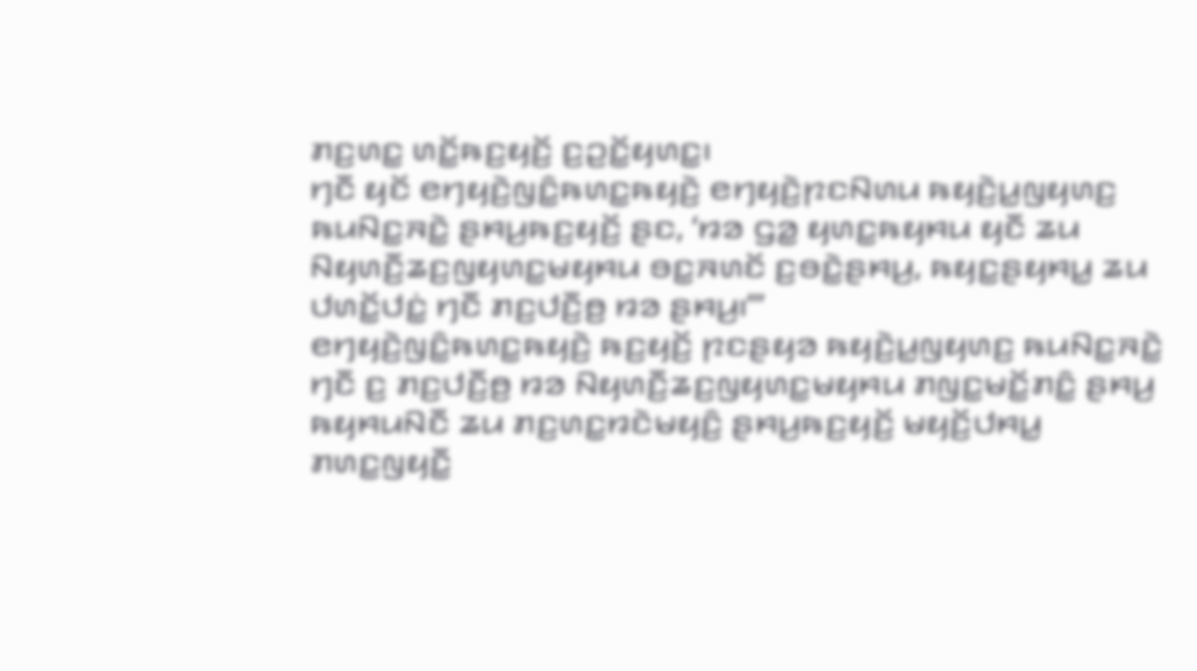ꤊꤢ꤬ꤛꤢ꤭ ꤛꤢꤩ꤭ꤒꤢ꤬ꤟꤢꤩ꤬ ꤢ꤬ꤑꤢꤩ꤭ꤟꤛꤢ꤭꤯
ꤚꤢꤪ ꤟꤢꤩ ꤕꤚꤟꤢꤧ꤬ꤜꤢꤨ꤭ꤒꤛꤢ꤭ꤒꤟꤢꤧ꤬ ꤕꤚꤟꤢꤧ꤬ꤐꤢꤡꤛꤣ ꤒꤟꤢꤧ꤬ꤣ꤭ꤜꤟꤛꤢ꤬ ꤒꤣꤡꤢ꤭ꤏꤢꤧ꤭ ꤔꤌꤣ꤬ꤒꤢ꤬ꤟꤢꤩ꤬ ꤔꤢ, ‘ꤙꤤ ꤞꤤ꤭ ꤟꤛꤢ꤭ꤒꤟꤌꤣ ꤟꤢꤪ ꤘꤣ ꤡꤟꤛꤢꤪ꤬ꤘꤢ꤬ꤜꤟꤛꤢ꤭ꤗꤟꤌꤣ ꤋꤢ꤭ꤏꤛꤢꤩ ꤢ꤬ꤋꤢꤧ꤭ꤔꤌꤣ꤬, ꤒꤟꤢ꤭ꤔꤟꤌꤣ꤭ ꤘꤣ ꤓꤛꤢꤩ꤭ꤓꤢꤦ꤭ ꤚꤢꤪ ꤊꤢ꤬ꤓꤢꤪ꤬ꤥ꤬ ꤙꤤ ꤔꤌꤣ꤬꤯’”
ꤕꤚꤟꤢꤧ꤬ꤜꤢꤨ꤭ꤒꤛꤢ꤭ꤒꤟꤢꤧ꤬ ꤒꤢ꤬ꤟꤢꤩ꤬ ꤐꤢꤔꤟꤤ ꤒꤟꤢꤧ꤬ꤣ꤭ꤜꤟꤛꤢ꤬ ꤒꤣꤡꤢ꤭ꤏꤢꤧ꤭ ꤚꤢꤪ ꤢ꤬ ꤊꤢ꤬ꤓꤢꤪ꤬ꤥ꤬ ꤙꤤ ꤡꤟꤛꤢꤪ꤬ꤘꤢ꤬ꤜꤟꤛꤢ꤭ꤗꤟꤌꤣ ꤊꤜꤢ꤭ꤗꤢꤩ꤭ꤊꤢꤨ꤭ ꤔꤌꤣ꤬ ꤒꤟꤌꤣꤡꤢꤪ ꤘꤣ ꤊꤢ꤬ꤛꤢ꤭ꤙꤢꤧꤗꤟꤢꤨ꤬ ꤔꤌꤣ꤬ꤒꤢ꤬ꤟꤢꤩ꤬ ꤗꤟꤢꤩ꤬ꤓꤌꤣ꤭ ꤊꤛꤢ꤭ꤜꤟꤢꤪ꤭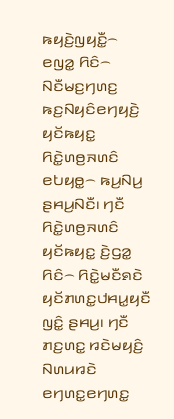ꤒꤟꤢꤧ꤬ꤜꤟꤢꤪ꤭꤮ ꤕꤜꤤ꤭ ꤖꤢꤨ꤮ ꤡꤢꤪꤗꤢ꤬ꤚꤛꤢ꤬ ꤒꤢ꤬ꤡꤟꤢꤨꤕꤚꤟꤢꤧ꤬ ꤟꤢꤩꤒꤟꤢ꤭ ꤖꤢꤧ꤭ꤛꤥ꤬ꤏꤛꤢꤨ ꤕꤝꤟꤥ꤭꤮ ꤒꤣ꤬ꤡꤣ꤬ ꤔꤌꤣ꤬ꤡꤢꤪ꤯ ꤚꤢꤪ ꤖꤢꤧ꤭ꤛꤥ꤬ꤏꤛꤢꤨ ꤟꤢꤩꤒꤟꤢ꤭ ꤢꤧ꤬ꤞꤤ꤭ ꤖꤢꤨ꤮ ꤖꤢꤧ꤭ꤗꤢꤪꤎꤢꤧ ꤟꤢꤩꤊꤛꤢ꤭ꤓꤌꤣ꤭ꤟꤢꤪ ꤜꤢꤨ꤭ ꤔꤌꤣ꤬꤯ ꤚꤢꤪ ꤊꤢ꤬ꤛꤢ꤭ ꤙꤢꤧꤗꤟꤢꤨ꤬ ꤡꤛꤣꤙꤢꤧ ꤕꤚꤛꤢ꤭ꤕꤚꤛꤢ꤭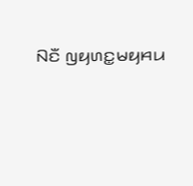ꤡꤢꤪ ꤜꤟꤛꤢ꤭ꤗꤟꤌꤣ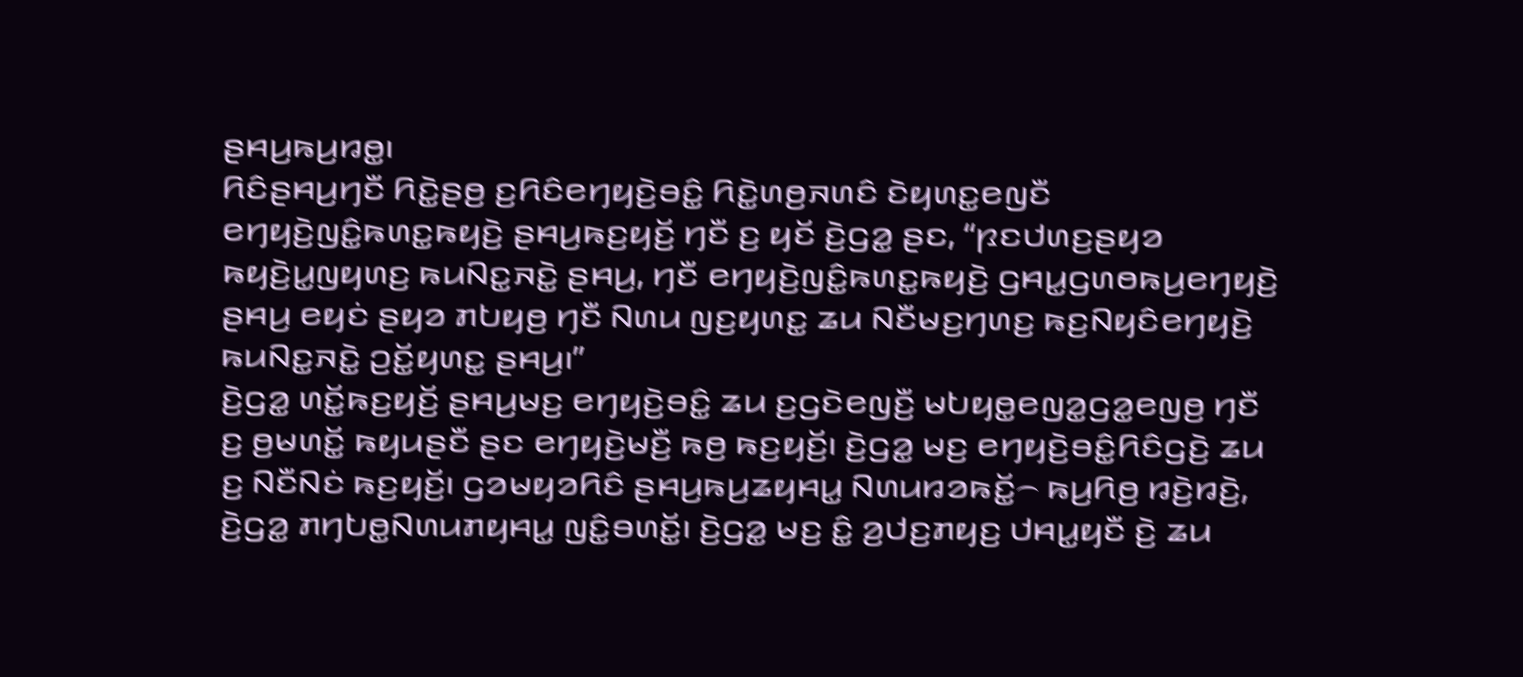ꤔꤌꤣ꤬ꤒꤣ꤬ꤙꤥ꤭꤯
ꤖꤢꤨꤔꤌꤣ꤬ꤚꤢꤪ ꤖꤢꤧ꤭ꤔꤥ꤬ ꤢ꤬ꤖꤢꤨꤕꤚꤟꤢꤧ꤬ꤋꤢꤨ꤭ ꤖꤢꤧ꤭ꤛꤥ꤬ꤏꤛꤢꤨ ꤢꤧꤟꤛꤢ꤭ꤕꤜꤢꤪ ꤕꤚꤟꤢꤧ꤬ꤜꤢꤨ꤭ꤒꤛꤢ꤭ꤒꤟꤢꤧ꤬ ꤔꤌꤣ꤬ꤒꤢ꤬ꤟꤢꤩ꤬ ꤚꤢꤪ ꤢ꤬ ꤟꤢꤩ ꤢꤧ꤬ꤞꤤ꤭ ꤔꤢ, “ꤐꤢꤓꤛꤢ꤬ꤔꤟꤤ ꤒꤟꤢꤧ꤬ꤣ꤭ꤜꤟꤛꤢ꤬ ꤒꤣꤡꤢ꤭ꤏꤢꤧ꤭ ꤔꤌꤣ꤬, ꤚꤢꤪ ꤕꤚꤟꤢꤧ꤬ꤜꤢꤨ꤭ꤒꤛꤢ꤭ꤒꤟꤢꤧ꤬ ꤞꤌꤣ꤭ꤞꤛꤥꤒꤣ꤬ꤕꤚꤟꤢꤧ꤬ ꤔꤌꤣ꤬ ꤕꤟꤢꤦ ꤔꤟꤤ ꤊꤝꤟꤥ꤬ ꤚꤢꤪ ꤡꤛꤣ ꤜꤢ꤬ꤟꤛꤢ꤭ ꤘꤣ ꤡꤢꤪꤗꤢ꤬ꤚꤛꤢ꤬ ꤒꤢ꤬ꤡꤟꤢꤨꤕꤚꤟꤢꤧ꤬ ꤒꤣꤡꤢ꤭ꤏꤢꤧ꤭ ꤑꤢꤩ꤭ꤟꤛꤢ꤭ ꤔꤌꤣ꤬꤯”
ꤢꤧ꤬ꤞꤤ꤭ ꤛꤢꤩ꤭ꤒꤢ꤬ꤟꤢꤩ꤬ ꤔꤌꤣ꤬ꤗꤢ꤬ ꤕꤚꤟꤢꤧ꤬ꤋꤢꤨ꤭ ꤘꤣ ꤢ꤬ꤞꤢꤧꤕꤜꤢꤪ꤬ ꤗꤝꤟꤥ꤭ꤕꤜꤤ꤭ꤞꤤ꤭ꤕꤜꤥ꤬ ꤚꤢꤪ ꤢ꤬ ꤥ꤬ꤗꤛꤢꤩ꤭ ꤒꤟꤣꤔꤢꤪ ꤔꤢ ꤕꤚꤟꤢꤧ꤬ꤗꤢꤪ꤬ ꤒꤥ꤬ ꤒꤢ꤬ꤟꤢꤩ꤬꤯ ꤢꤧ꤬ꤞꤤ꤭ ꤗꤢ꤬ ꤕꤚꤟꤢꤧ꤬ꤋꤢꤨ꤭ꤖꤢꤨꤞꤢꤧ꤬ ꤘꤣ ꤢ꤬ ꤡꤢꤪꤡꤢꤦ ꤒꤢ꤬ꤟꤢꤩ꤬꤯ ꤞꤤꤗꤟꤤꤖꤢꤨ ꤔꤌꤣ꤬ꤒꤣ꤬ꤘꤟꤌꤣ꤭ ꤡꤛꤣꤙꤤꤒꤢꤩ꤭꤮ ꤒꤣ꤬ꤖꤥ꤬ ꤙꤢꤧ꤬ꤙꤢꤧ꤬, ꤢꤧ꤬ꤞꤤ꤭ ꤊꤚꤝꤥ꤭ꤡꤛꤣꤊꤟꤌꤣ꤭ ꤜꤢꤨ꤭ꤋꤛꤢꤩ꤭꤯ ꤢꤧ꤬ꤞꤤ꤭ ꤗꤢ꤬ ꤢꤨ꤭ ꤤ꤬ꤓꤢ꤬ꤊꤟꤢ꤬ ꤓꤌꤣ꤭ꤟꤢꤪ ꤢꤧ꤬ ꤘꤣ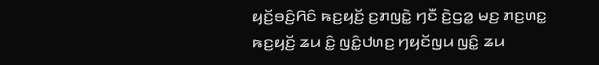ꤟꤢꤩ꤬ꤋꤢꤨ꤬ꤖꤢꤨ ꤒꤢ꤬ꤟꤢꤩ꤬ ꤢ꤬ꤊꤜꤢꤧ꤭ ꤚꤢꤪ ꤢꤧ꤬ꤞꤤ꤭ ꤗꤢ꤬ ꤊꤢ꤬ꤛꤢ꤭ ꤒꤢ꤬ꤟꤢꤩ꤬ ꤘꤣ ꤢꤨ꤭ ꤜꤢꤨ꤭ꤓꤛꤢ꤬ ꤚꤟꤢꤩꤜꤣ ꤜꤢꤨ꤭ ꤘꤣ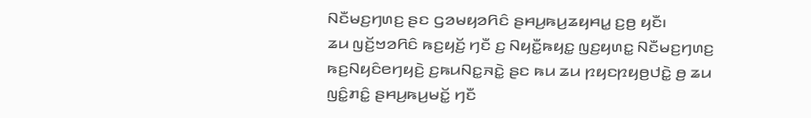ꤡꤢꤪꤗꤢ꤬ꤚꤛꤢ꤬ ꤔꤢ ꤞꤤꤗꤟꤤꤖꤢꤨ ꤔꤌꤣ꤬ꤒꤣ꤬ꤘꤟꤌꤣ꤭ ꤢ꤬ꤥ꤬ ꤟꤢꤪ꤯
ꤘꤣ ꤜꤢꤩ꤬ꤠꤤꤖꤢꤨ ꤒꤢ꤬ꤟꤢꤩ꤬ ꤚꤢꤪ ꤢ꤬ ꤡꤟꤢꤪ꤭ꤒꤟꤢ꤭ ꤜꤢ꤬ꤟꤛꤢ꤭ ꤡꤢꤪꤗꤢ꤬ꤚꤛꤢ꤬ ꤒꤢ꤬ꤡꤟꤢꤨꤕꤚꤟꤢꤧ꤬ ꤢ꤬ꤒꤣꤡꤢ꤭ꤏꤢꤧ꤭ ꤔꤢ ꤒꤣ ꤘꤣ ꤐꤟꤢꤐꤟꤥ꤬ꤓꤢꤧ꤭ ꤥ꤬ ꤘꤣ ꤜꤢꤨ꤭ꤊꤢꤨ꤭ ꤔꤌꤣ꤬ꤒꤣ꤬ꤗꤢꤩ꤭ ꤚꤢꤪ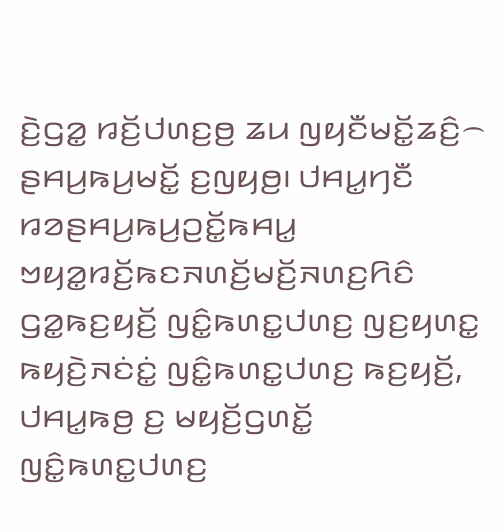ꤢꤧ꤬ꤞꤤ꤭ ꤙꤢꤩ꤬ꤓꤛꤢ꤬ꤥ꤬ ꤘꤣ ꤜꤟꤢꤪꤗꤢꤩ꤭ꤘꤢꤨ꤬꤮ ꤔꤌꤣ꤬ꤒꤣ꤬ꤗꤢꤩ꤭ ꤢ꤬ꤜꤟꤥ꤬꤯ ꤓꤌꤣ꤭ꤚꤢꤪ ꤙꤤꤔꤌꤣ꤬ꤒꤣ꤬ꤑꤢꤩ꤭ꤒꤌꤣ꤭ ꤠꤟꤤ꤭ꤙꤢꤩ꤬ꤒꤢꤏꤛꤢꤩ꤬ꤗꤢꤩ꤬ꤏꤛꤢ꤬ꤖꤢꤨ ꤞꤤ꤭ꤒꤢ꤬ꤟꤢꤩ꤬ ꤜꤢꤨ꤭ꤒꤛꤢ꤭ꤓꤛꤢ꤬ ꤜꤢ꤬ꤟꤛꤢ꤭ ꤒꤟꤢꤧ꤬ꤏꤢꤦꤢꤦ꤭ ꤜꤢꤨ꤭ꤒꤛꤢ꤭ꤓꤛꤢ꤬ ꤒꤢ꤬ꤟꤢꤩ꤬, ꤓꤌꤣ꤭ꤒꤥ꤬ ꤢ꤬ ꤗꤟꤢꤩ꤬ꤞꤛꤢꤩ꤭ ꤜꤢꤨ꤭ꤒꤛꤢ꤭ꤓꤛꤢ꤬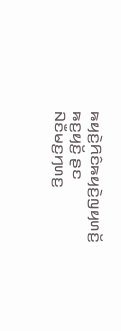ꤒꤟꤢꤧ꤬ꤖꤢꤨꤒꤟꤢꤧ꤬ꤜꤟꤛꤢꤩ꤬ ꤒꤢ꤬ꤟꤢꤩ꤬ ꤔꤢ ꤡꤢꤪꤗꤢ꤬ꤚꤛꤢ꤬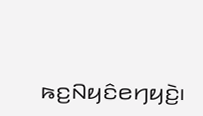ꤒꤢ꤬ꤡꤟꤢꤨꤕꤚꤟꤢꤧ꤬꤯